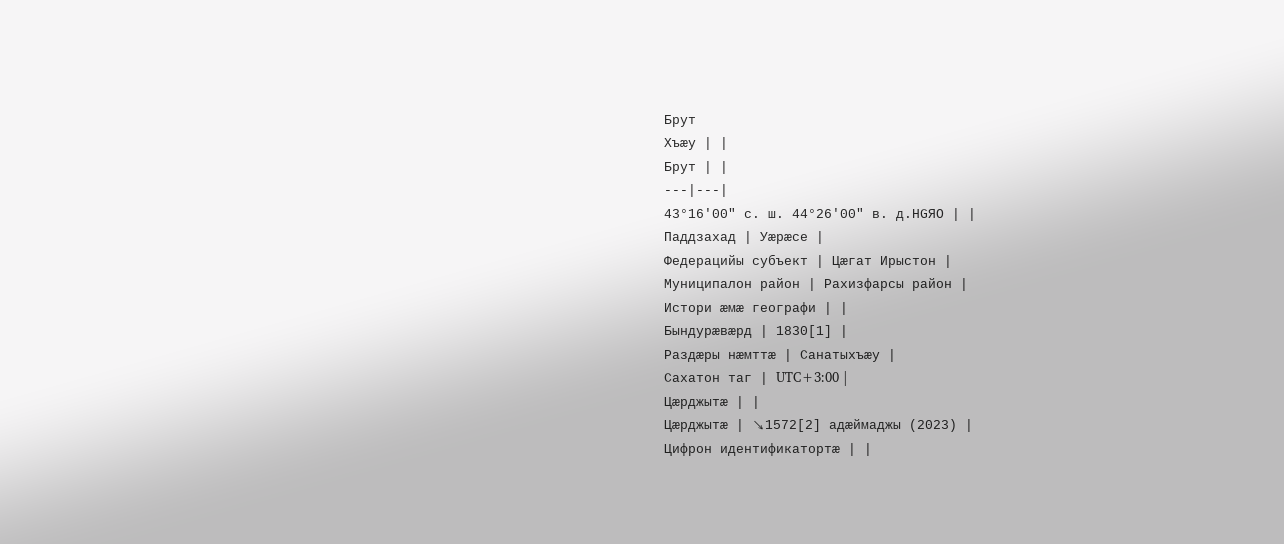Брут
Хъæу | |
Брут | |
---|---|
43°16′00″ с. ш. 44°26′00″ в. д.HGЯO | |
Паддзахад | Уæрæсе |
Федерацийы субъект | Цæгат Ирыстон |
Муниципалон район | Рахизфарсы район |
Истори æмæ географи | |
Бындурæвæрд | 1830[1] |
Раздæры нæмттæ | Санатыхъæу |
Сахатон таг | UTC+3:00 |
Цæрджытæ | |
Цæрджытæ | ↘1572[2] адæймаджы (2023) |
Цифрон идентификатортæ | |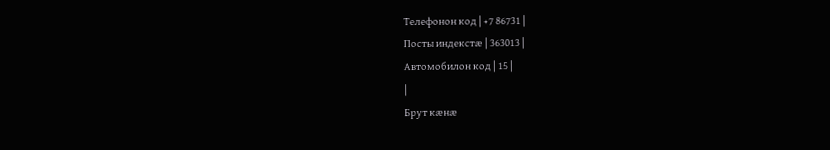Телефонон код | +7 86731 |
Посты индекстæ | 363013 |
Автомобилон код | 15 |
|
Брут кæнæ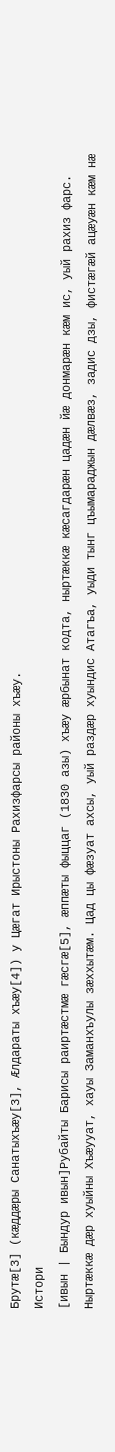Брутæ[3] (кæддæры Санатыхъæу[3], Æлдараты хъæу[4]) у Цæгат Ирыстоны Рахизфарсы районы хъæу.
Истори
[ивын | Бындур ивын]Рубайты Барисы раиртæстмæ гæсгæ[5], æппæты фыццаг (1830 азы) хъæу æрбынат кодта, ныртæккæ кæсагдарæн цадæн йæ донмарæн кæм ис, уый рахиз фарс. Ныртæккæ дæр хуыйны Хъæууат, хауы Заманхъулы зæххытæм. Цад цы фæзуат ахсы, уый раздæр хуындис Атагъа, уыди тынг цъымараджын дæлвæз, задис дзы, фистæгæй ацæуæн кæм нæ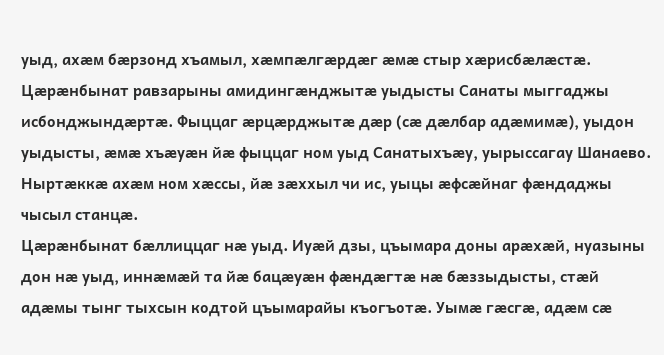уыд, ахæм бæрзонд хъамыл, хæмпæлгæрдæг æмæ стыр хæрисбæлæстæ.
Цæрæнбынат равзарыны амидингæнджытæ уыдысты Санаты мыггаджы исбонджындæртæ. Фыццаг æрцæрджытæ дæр (сæ дæлбар адæмимæ), уыдон уыдысты, æмæ хъæуæн йæ фыццаг ном уыд Санатыхъæу, уырыссагау Шанаево. Ныртæккæ ахæм ном хæссы, йæ зæххыл чи ис, уыцы æфсæйнаг фæндаджы чысыл станцæ.
Цæрæнбынат бæллиццаг нæ уыд. Иуæй дзы, цъымара доны арæхæй, нуазыны дон нæ уыд, иннæмæй та йæ бацæуæн фæндæгтæ нæ бæззыдысты, стæй адæмы тынг тыхсын кодтой цъымарайы къогъотæ. Уымæ гæсгæ, адæм сæ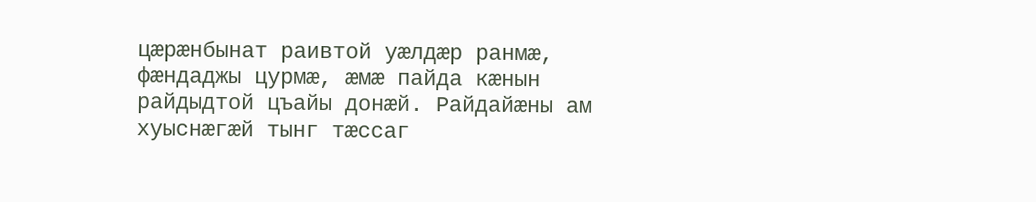цæрæнбынат раивтой уæлдæр ранмæ, фæндаджы цурмæ, æмæ пайда кæнын райдыдтой цъайы донæй. Райдайæны ам хуыснæгæй тынг тæссаг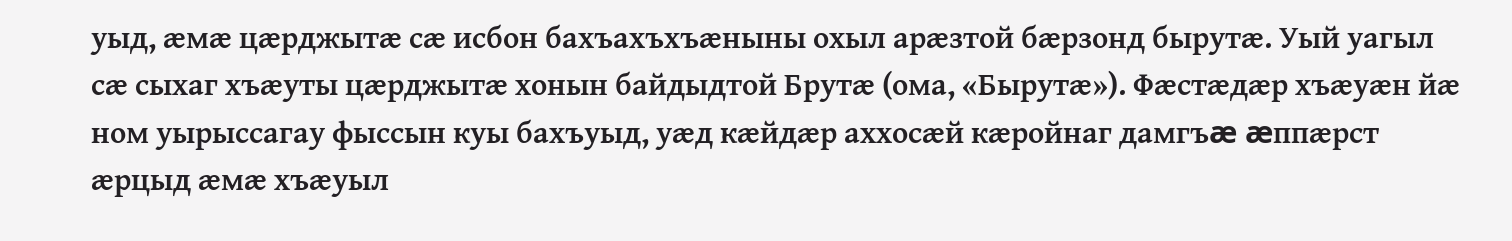уыд, æмæ цæрджытæ сæ исбон бахъахъхъæныны охыл арæзтой бæрзонд бырутæ. Уый уагыл сæ сыхаг хъæуты цæрджытæ хонын байдыдтой Брутæ (ома, «Бырутæ»). Фæстæдæр хъæуæн йæ ном уырыссагау фыссын куы бахъуыд, уæд кæйдæр аххосæй кæройнаг дамгъæ æппæрст æрцыд æмæ хъæуыл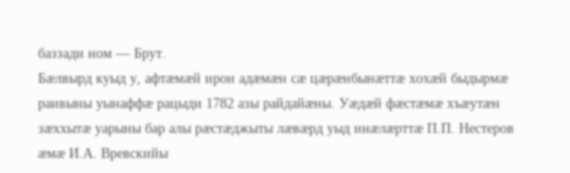баззади ном — Брут.
Бæлвырд куыд у, афтæмæй ирон адæмæн сæ цæрæнбынæттæ хохæй быдырмæ раивыны уынаффæ рацыди 1782 азы райдайæны. Уæдæй фæстæмæ хъæутæн зæххытæ уарыны бар алы рæстæджыты лæвæрд уыд инæлæрттæ П.П. Нестеров æмæ И.А. Вревскийы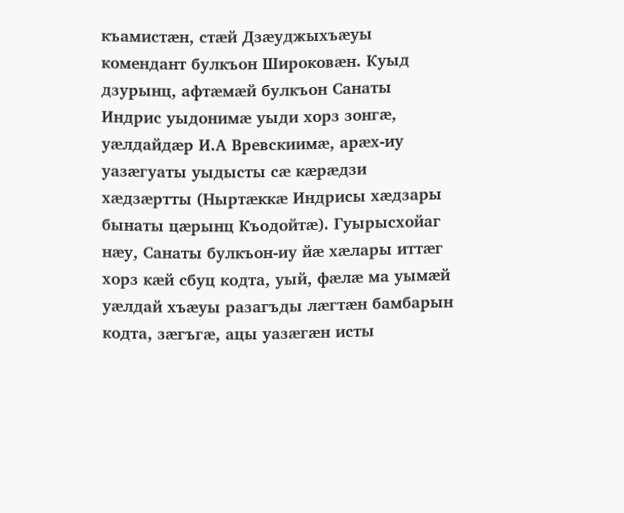къамистæн, стæй Дзæуджыхъæуы комендант булкъон Широковæн. Куыд дзурынц, афтæмæй булкъон Санаты Индрис уыдонимæ уыди хорз зонгæ, уæлдайдæр И.А Вревскиимæ, арæх-иу уазæгуаты уыдысты сæ кæрæдзи хæдзæртты (Ныртæккæ Индрисы хæдзары бынаты цæрынц Къодойтæ). Гуырысхойаг нæу, Санаты булкъон-иу йæ хæлары иттæг хорз кæй сбуц кодта, уый, фæлæ ма уымæй уæлдай хъæуы разагъды лæгтæн бамбарын кодта, зæгъгæ, ацы уазæгæн исты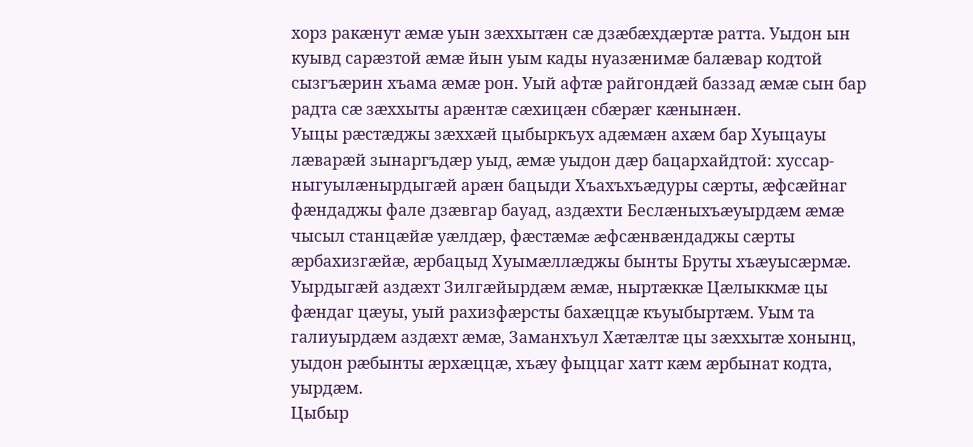хорз ракæнут æмæ уын зæххытæн сæ дзæбæхдæртæ ратта. Уыдон ын куывд сарæзтой æмæ йын уым кады нуазæнимæ балæвар кодтой сызгъæрин хъама æмæ рон. Уый афтæ райгондæй баззад æмæ сын бар радта сæ зæххыты арæнтæ сæхицæн сбæрæг кæнынæн.
Уыцы рæстæджы зæххæй цыбыркъух адæмæн ахæм бар Хуыцауы лæварæй зынаргъдæр уыд, æмæ уыдон дæр бацархайдтой: хуссар-ныгуылæнырдыгæй арæн бацыди Хъахъхъæдуры сæрты, æфсæйнаг фæндаджы фале дзæвгар бауад, аздæхти Беслæныхъæуырдæм æмæ чысыл станцæйæ уæлдæр, фæстæмæ æфсæнвæндаджы сæрты æрбахизгæйæ, æрбацыд Хуымæллæджы бынты Бруты хъæуысæрмæ. Уырдыгæй аздæхт Зилгæйырдæм æмæ, ныртæккæ Цæлыккмæ цы фæндаг цæуы, уый рахизфæрсты бахæццæ къуыбыртæм. Уым та галиуырдæм аздæхт æмæ, Заманхъул Хæтæлтæ цы зæххытæ хонынц, уыдон рæбынты æрхæццæ, хъæу фыццаг хатт кæм æрбынат кодта, уырдæм.
Цыбыр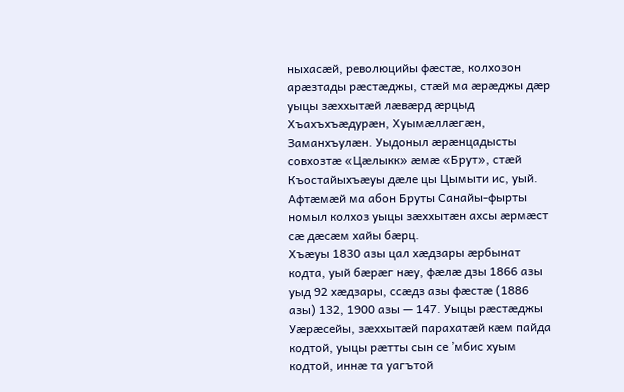ныхасæй, революцийы фæстæ, колхозон арæзтады рæстæджы, стæй ма æрæджы дæр уыцы зæххытæй лæвæрд æрцыд Хъахъхъæдурæн, Хуымæллæгæн, Заманхъулæн. Уыдоныл æрæнцадысты совхозтæ «Цæлыкк» æмæ «Брут», стæй Къостайыхъæуы дæле цы Цымыти ис, уый. Афтæмæй ма абон Бруты Санайы-фырты номыл колхоз уыцы зæххытæн ахсы æрмæст сæ дæсæм хайы бæрц.
Хъæуы 1830 азы цал хæдзары æрбынат кодта, уый бæрæг нæу, фæлæ дзы 1866 азы уыд 92 хæдзары, ссæдз азы фæстæ (1886 азы) 132, 1900 азы — 147. Уыцы рæстæджы Уæрæсейы, зæххытæй парахатæй кæм пайда кодтой, уыцы рæтты сын се ’мбис хуым кодтой, иннæ та уагътой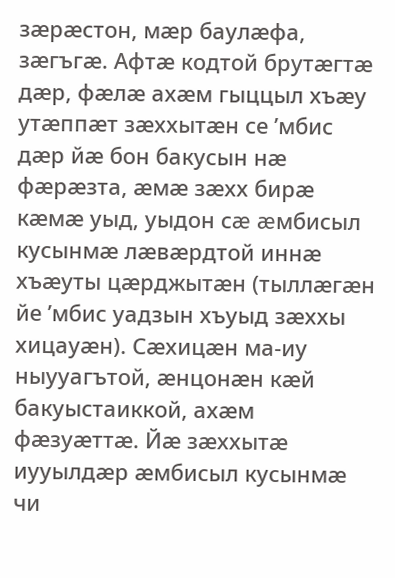зæрæстон, мæр баулæфа, зæгъгæ. Афтæ кодтой брутæгтæ дæр, фæлæ ахæм гыццыл хъæу утæппæт зæххытæн се ’мбис дæр йæ бон бакусын нæ фæрæзта, æмæ зæхх бирæ кæмæ уыд, уыдон сæ æмбисыл кусынмæ лæвæрдтой иннæ хъæуты цæрджытæн (тыллæгæн йе ’мбис уадзын хъуыд зæххы хицауæн). Сæхицæн ма-иу ныууагътой, æнцонæн кæй бакуыстаиккой, ахæм фæзуæттæ. Йæ зæххытæ иууылдæр æмбисыл кусынмæ чи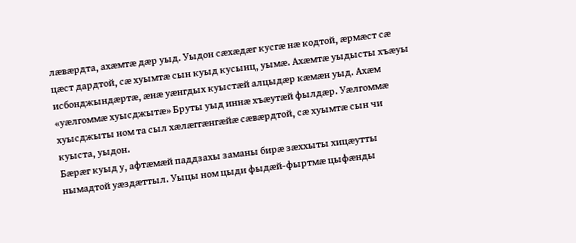лæвæрдта, ахæмтæ дæр уыд. Уыдон сæхæдæг кусгæ нæ кодтой, æрмæст сæ цæст дардтой, сæ хуымтæ сын куыд кусынц, уымæ. Ахæмтæ уыдысты хъæуы исбонджындæртæ, æнæ уæнгдых куыстæй алцыдæр кæмæн уыд. Ахæм «уæлгоммæ хуысджытæ» Бруты уыд иннæ хъæутæй фылдæр. Уæлгоммæ хуысджыты ном та сыл хæлæггæнгæйæ сæвæрдтой, сæ хуымтæ сын чи куыста, уыдон.
Бæрæг куыд у, афтæмæй паддзахы заманы бирæ зæххыты хицæутты нымадтой уæздæттыл. Уыцы ном цыди фыдæй-фыртмæ цыфæнды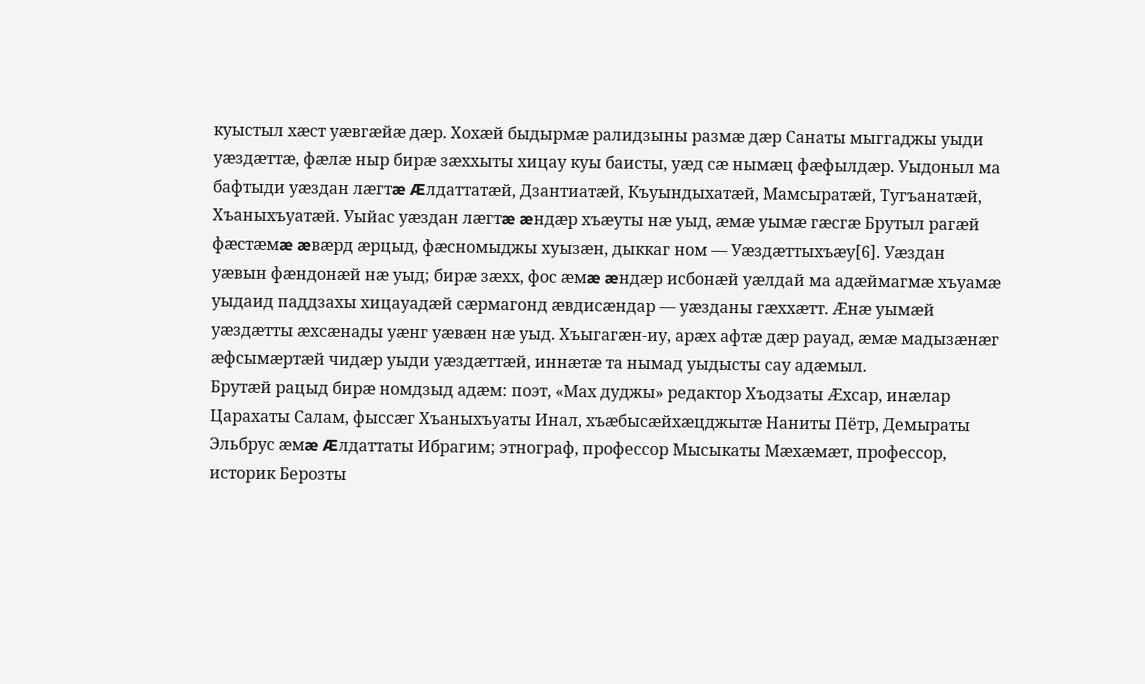куыстыл хæст уæвгæйæ дæр. Хохæй быдырмæ ралидзыны размæ дæр Санаты мыггаджы уыди уæздæттæ, фæлæ ныр бирæ зæххыты хицау куы баисты, уæд сæ нымæц фæфылдæр. Уыдоныл ма бафтыди уæздан лæгтæ Æлдаттатæй, Дзантиатæй, Къуындыхатæй, Мамсыратæй, Тугъанатæй, Хъаныхъуатæй. Уыйас уæздан лæгтæ æндæр хъæуты нæ уыд, æмæ уымæ гæсгæ Брутыл рагæй фæстæмæ æвæрд æрцыд, фæсномыджы хуызæн, дыккаг ном — Уæздæттыхъæу[6]. Уæздан уæвын фæндонæй нæ уыд; бирæ зæхх, фос æмæ æндæр исбонæй уæлдай ма адæймагмæ хъуамæ уыдаид паддзахы хицауадæй сæрмагонд æвдисæндар — уæзданы гæххæтт. Æнæ уымæй уæздæтты æхсæнады уæнг уæвæн нæ уыд. Хъыгагæн-иу, арæх афтæ дæр рауад, æмæ мадызæнæг æфсымæртæй чидæр уыди уæздæттæй, иннæтæ та нымад уыдысты сау адæмыл.
Брутæй рацыд бирæ номдзыд адæм: поэт, «Мах дуджы» редактор Хъодзаты Æхсар, инæлар Царахаты Салам, фыссæг Хъаныхъуаты Инал, хъæбысæйхæцджытæ Наниты Пётр, Демыраты Эльбрус æмæ Æлдаттаты Ибрагим; этнограф, профессор Мысыкаты Мæхæмæт, профессор, историк Берозты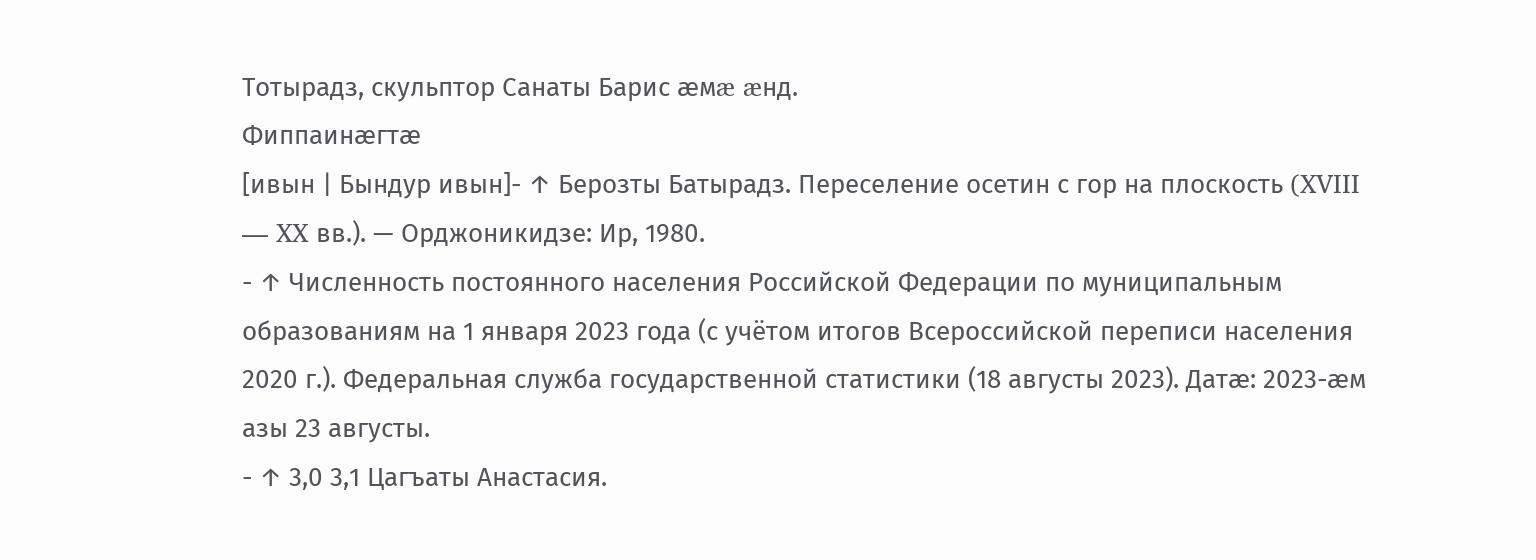Тотырадз, скульптор Санаты Барис æмæ æнд.
Фиппаинæгтæ
[ивын | Бындур ивын]- ↑ Берозты Батырадз. Переселение осетин с гор на плоскость (XVIII — XX вв.). — Орджоникидзе: Ир, 1980.
- ↑ Численность постоянного населения Российской Федерации по муниципальным образованиям на 1 января 2023 года (с учётом итогов Всероссийской переписи населения 2020 г.). Федеральная служба государственной статистики (18 августы 2023). Датæ: 2023-æм азы 23 августы.
- ↑ 3,0 3,1 Цагъаты Анастасия.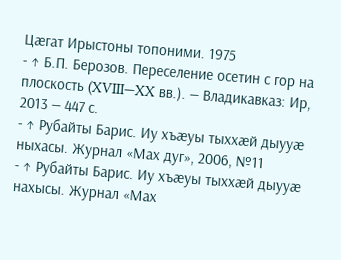Цæгат Ирыстоны топоними. 1975
- ↑ Б.П. Берозов. Переселение осетин с гор на плоскость (XVIII—XX вв.). — Владикавказ: Ир, 2013 — 447 с.
- ↑ Рубайты Барис. Иу хъæуы тыххæй дыууæ ныхасы. Журнал «Мах дуг», 2006, №11
- ↑ Рубайты Барис. Иу хъæуы тыххæй дыууæ нахысы. Журнал «Мах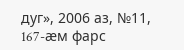дуг», 2006 аз, №11, 167-æм фарс